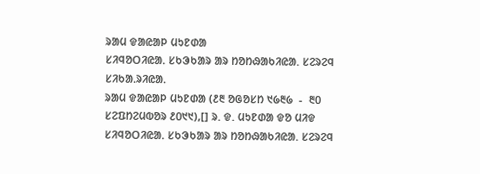ᱨᱟᱢ ᱫᱟᱭᱟᱞ ᱢᱩᱱᱰᱟ
ᱥᱤᱧᱚᱛᱤᱭᱟᱹ ᱥᱠᱳᱠᱟᱨ ᱟᱨ ᱴᱚᱴᱷᱟᱠᱤᱭᱟ. ᱥᱮᱨᱮᱧ ᱥᱤᱠᱟᱹᱨᱤᱭᱟᱹ
ᱨᱟᱢ ᱫᱟᱭᱟᱞ ᱢᱩᱱᱰᱟ (᱒᱓ ᱚᱜᱚᱥᱴ ᱑᱙᱓᱙  -  ᱓᱐ ᱥᱮᱯᱴᱮᱢᱵᱚᱨ ᱒᱐᱑᱑),[] ᱨ. ᱫ. ᱢᱩᱱᱰᱟ ᱫᱚ ᱢᱤᱫ ᱥᱤᱧᱚᱛᱤᱭᱟᱹ ᱥᱠᱳᱠᱟᱨ ᱟᱨ ᱴᱚᱴᱷᱟᱠᱤᱭᱟ. ᱥᱮᱨᱮᱧ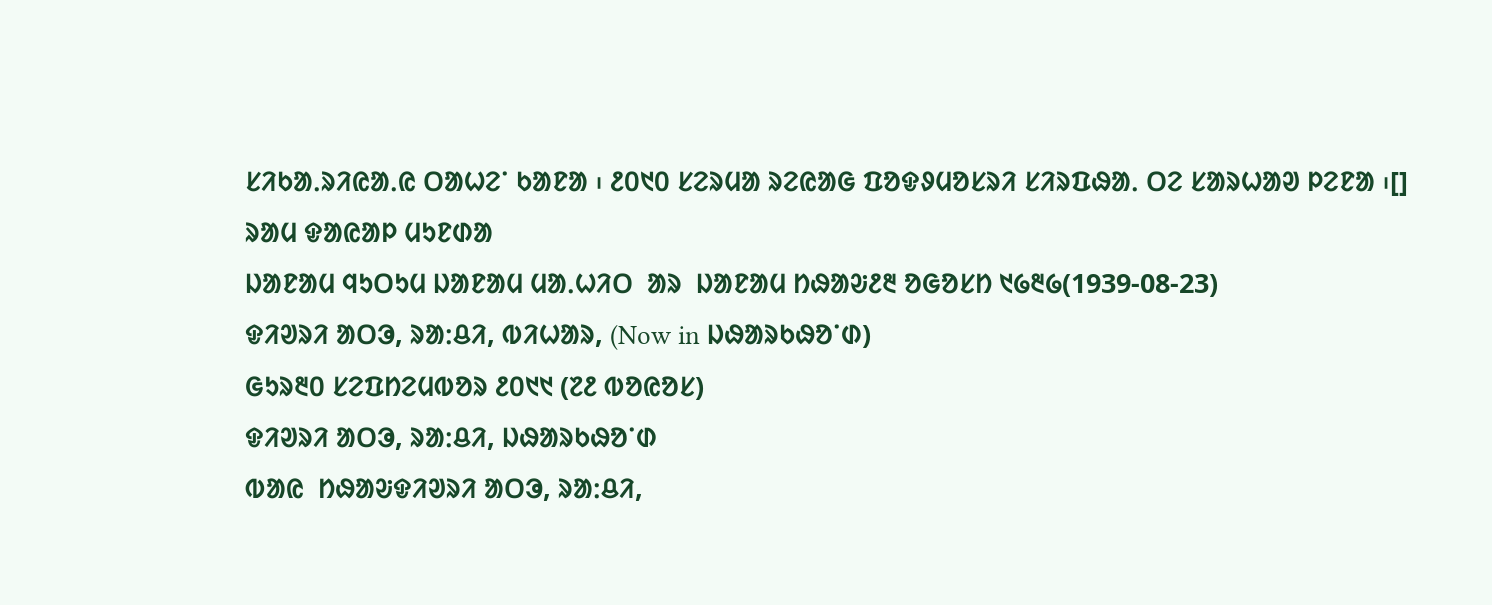ᱥᱤᱠᱟᱹᱨᱤᱭᱟᱹᱭ ᱛᱟᱦᱮᱸ ᱠᱟᱱᱟ ᱾ ᱒᱐᱑᱐ ᱥᱮᱨᱢᱟ ᱨᱮᱭᱟᱜ ᱯᱚᱫᱽᱢᱚᱥᱨᱤ ᱥᱤᱨᱯᱷᱟᱹ ᱛᱮ ᱥᱟᱨᱦᱟᱣ ᱞᱮᱱᱟ ᱾[]
ᱨᱟᱢ ᱫᱟᱭᱟᱞ ᱢᱩᱱᱰᱟ
ᱡᱟᱱᱟᱢ ᱧᱩᱛᱩᱢ ᱡᱟᱱᱟᱢ ᱢᱟᱹᱦᱤᱛ  ᱟᱨ  ᱡᱟᱱᱟᱢ ᱴᱷᱟᱶ᱒᱓ ᱚᱜᱚᱥᱴ ᱑᱙᱓᱙(1939-08-23)
ᱫᱤᱣᱨᱤ ᱟᱛᱳ, ᱨᱟᱺᱪᱤ, ᱵᱤᱦᱟᱨ, (Now in ᱡᱷᱟᱨᱠᱷᱚᱸᱰ)
ᱜᱩᱨ᱓᱐ ᱥᱮᱯᱴᱮᱢᱵᱚᱨ ᱒᱐᱑᱑ (᱗᱒ ᱵᱚᱭᱚᱥ)
ᱫᱤᱣᱨᱤ ᱟᱛᱳ, ᱨᱟᱺᱪᱤ, ᱡᱷᱟᱨᱠᱷᱚᱸᱰ
ᱵᱟᱭ  ᱴᱷᱟᱶᱫᱤᱣᱨᱤ ᱟᱛᱳ, ᱨᱟᱺᱪᱤ,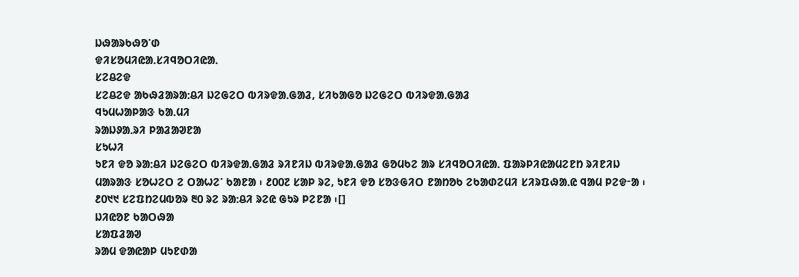ᱡᱷᱟᱨᱠᱷᱚᱸᱰ
ᱫᱤᱥᱚᱢᱤᱭᱟᱹᱥᱤᱧᱚᱛᱤᱭᱟᱹ
ᱥᱮᱪᱮᱫ
ᱥᱮᱪᱮᱫ ᱟᱠᱷᱲᱟᱨᱟᱺᱪᱤ ᱡᱮᱜᱮᱛ ᱵᱤᱨᱫᱟᱹᱜᱟᱲ, ᱥᱤᱠᱟᱜᱚ ᱡᱮᱜᱮᱛ ᱵᱤᱨᱫᱟᱹᱜᱟᱲ
ᱧᱩᱢᱦᱟᱞᱟᱝ ᱠᱟᱹᱢᱤ
ᱨᱟᱡᱽᱟᱹᱨᱤ ᱞᱟᱲᱟᱣᱱᱟ
ᱥᱩᱦᱤ
ᱩᱱᱤ ᱫᱚ ᱨᱟᱺᱪᱤ ᱡᱮᱜᱮᱛ ᱵᱤᱨᱫᱟᱹᱜᱟᱲ ᱨᱤᱱᱤᱡ ᱵᱤᱨᱫᱟᱹᱜᱟᱲ ᱜᱚᱢᱠᱮ ᱟᱨ ᱥᱤᱧᱚᱛᱤᱭᱟᱹ ᱯᱟᱨᱞᱤᱭᱟᱢᱮᱱᱴ ᱨᱤᱱᱤᱡ ᱢᱟᱨᱟᱝ ᱥᱚᱦᱮᱛ ᱮ ᱛᱟᱦᱮᱸ ᱠᱟᱱᱟ ᱾ ᱒᱐᱐᱗ ᱥᱟᱞ ᱨᱮ, ᱩᱱᱤ ᱫᱚ ᱥᱚᱝᱜᱤᱛ ᱱᱟᱴᱚᱠ ᱮᱠᱟᱰᱮᱢᱤ ᱥᱤᱨᱯᱷᱟᱹᱭ ᱧᱟᱢ ᱞᱮᱫᱼᱟ ᱾ ᱒᱐᱑᱑ ᱥᱮᱯᱴᱮᱢᱵᱚᱨ ᱓᱐ ᱨᱮ ᱨᱟᱺᱪᱤ ᱨᱮᱭ ᱜᱩᱨ ᱞᱮᱱᱟ ᱾[]
ᱡᱤᱭᱚᱱ ᱠᱟᱛᱷᱟ
ᱥᱟᱯᱲᱟᱣ
ᱨᱟᱢ ᱫᱟᱭᱟᱞ ᱢᱩᱱᱰᱟ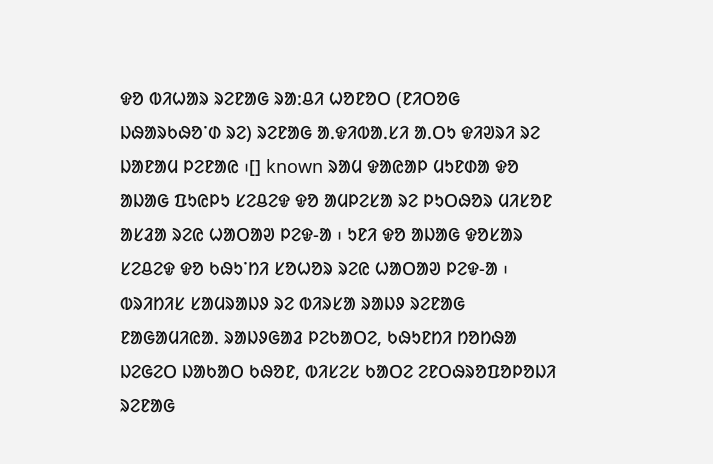ᱫᱚ ᱵᱤᱦᱟᱨ ᱨᱮᱱᱟᱜ ᱨᱟᱺᱪᱤ ᱦᱚᱱᱚᱛ (ᱱᱤᱛᱚᱜ ᱡᱷᱟᱨᱠᱷᱚᱸᱰ ᱨᱮ) ᱨᱮᱱᱟᱜ ᱟᱹᱫᱤᱵᱟᱹᱥᱤ ᱟᱹᱛᱩ ᱫᱤᱣᱨᱤ ᱨᱮ ᱡᱟᱱᱟᱢ ᱞᱮᱱᱟᱭ ᱾[] known ᱨᱟᱢ ᱫᱟᱭᱟᱞ ᱢᱩᱱᱰᱟ ᱫᱚ ᱟᱡᱟᱜ ᱯᱩᱭᱞᱩ ᱥᱮᱪᱮᱫ ᱫᱚ ᱟᱢᱞᱮᱥᱟ ᱨᱮ ᱞᱩᱛᱷᱚᱨ ᱢᱤᱥᱚᱱ ᱟᱥᱲᱟ ᱨᱮᱭ ᱦᱟᱛᱟᱣ ᱞᱮᱫ-ᱟ ᱾ ᱩᱱᱤ ᱫᱚ ᱟᱡᱟᱜ ᱫᱚᱥᱟᱨ ᱥᱮᱪᱮᱫ ᱫᱚ ᱠᱷᱩᱸᱴᱤ ᱥᱚᱦᱚᱨ ᱨᱮᱭ ᱦᱟᱛᱟᱣ ᱞᱮᱫ-ᱟ ᱾ ᱵᱨᱤᱴᱤᱥ ᱥᱟᱢᱨᱟᱡᱽ ᱨᱮ ᱵᱤᱨᱥᱟ ᱨᱟᱡᱽ ᱨᱮᱱᱟᱜ ᱱᱟᱜᱟᱢᱤᱭᱟᱹ ᱨᱟᱡᱽᱜᱟᱲ ᱞᱮᱠᱟᱛᱮ, ᱠᱷᱩᱱᱴᱤ ᱴᱚᱴᱷᱟ ᱡᱮᱜᱮᱛ ᱡᱟᱠᱟᱛ ᱠᱷᱚᱱ, ᱵᱤᱥᱮᱥ ᱠᱟᱛᱮ ᱮᱱᱛᱷᱨᱚᱯᱚᱞᱚᱡᱤ ᱨᱮᱱᱟᱜ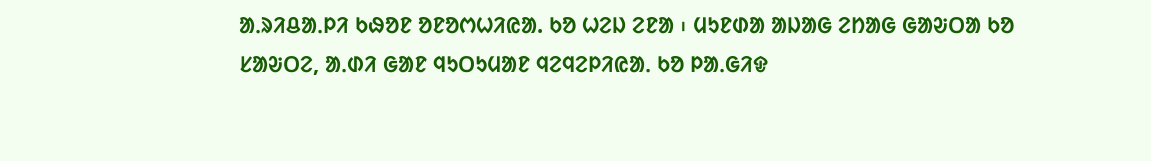ᱟᱹᱨᱤᱪᱟᱹᱞᱤ ᱠᱷᱚᱱ ᱚᱱᱚᱬᱦᱤᱭᱟ. ᱠᱚ ᱦᱮᱡ ᱮᱱᱟ ᱾ ᱢᱩᱱᱰᱟ ᱟᱡᱟᱜ ᱮᱴᱟᱜ ᱜᱟᱶᱛᱟ ᱠᱚ ᱥᱟᱶᱛᱮ, ᱟᱹᱰᱤ ᱜᱟᱱ ᱧᱩᱛᱩᱢᱟᱱ ᱧᱮᱧᱮᱞᱤᱭᱟᱹ ᱠᱚ ᱞᱟᱹᱜᱤᱫ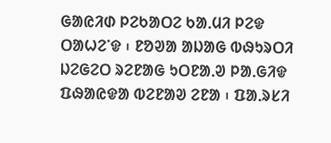ᱜᱟᱭᱤᱰ ᱞᱮᱠᱟᱛᱮ ᱠᱟᱹᱢᱤ ᱞᱮᱫ ᱛᱟᱦᱮᱸᱫ ᱾ ᱱᱚᱣᱟ ᱟᱡᱟᱜ ᱵᱷᱩᱨᱛᱤ ᱡᱮᱜᱮᱛ ᱨᱮᱱᱟᱜ ᱩᱛᱱᱟᱹᱣ ᱞᱟᱹᱜᱤᱫ ᱯᱷᱟᱭᱫᱟ ᱵᱮᱱᱟᱣ ᱮᱱᱟ ᱾ ᱯᱟᱹᱨᱥᱤ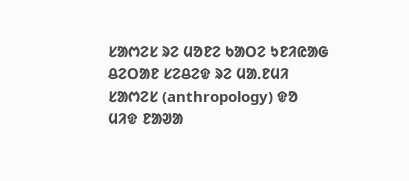ᱥᱟᱬᱮᱥ ᱨᱮ ᱢᱚᱱᱮ ᱠᱟᱛᱮ ᱩᱱᱤᱭᱟᱜ ᱪᱮᱛᱟᱱ ᱥᱮᱪᱮᱫ ᱨᱮ ᱢᱟᱹᱱᱢᱤ ᱥᱟᱬᱮᱥ (anthropology) ᱫᱚ ᱢᱤᱫ ᱱᱟᱣᱟ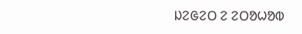ᱡᱮᱜᱮᱛ ᱮ ᱮᱛᱚᱦᱚᱵ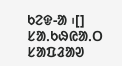ᱠᱮᱫ-ᱟ ᱾[]
ᱥᱟᱹᱠᱷᱭᱟᱹᱛ
ᱥᱟᱯᱲᱟᱣ